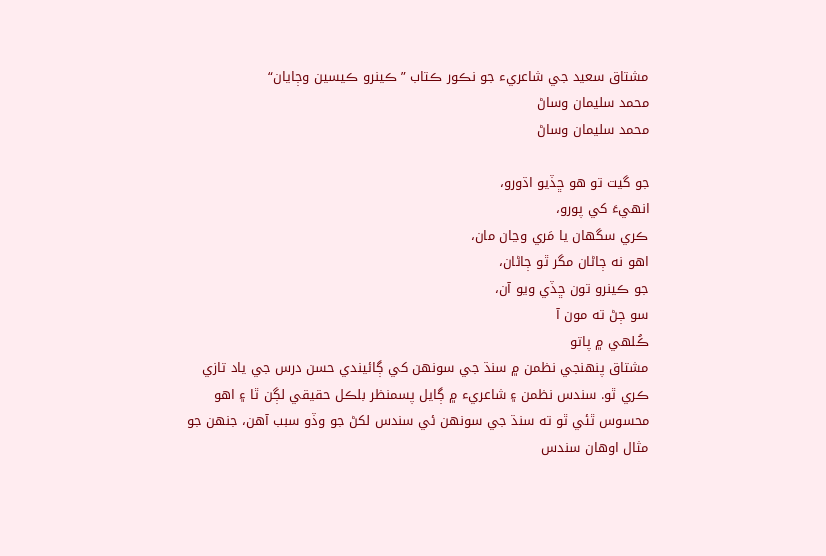مشتاق سعيد جي شاعريء جو نڪور ڪتاب ”ڪينرو ڪيسين وڄايان“
محمد سليمان وساڻ
محمد سليمان وساڻ

جو گيت تو هو ڇڏيو اڌورو،
انهيءَ کي پورو،
ڪري سگهان يا مَري وڃان مان،
اهو نه ڄاڻان مگر ٿو ڄاڻان،
جو ڪينرو تون ڇڏي ويو آن،
سو ڄڻ ته مون آ
ڪُلهي ۾ پاتو
مشتاق پنهنجي نظمن ۾ سنڌ جي سونهن کي ڳائيندي حسن درس جي ياد تازي ڪري ٿو. سندس نظمن ۽ شاعريء ۾ ڳايل پسمنظر بلڪل حقيقي لڳن ٿا ۽ اهو محسوس ٿئي ٿو ته سنڌ جي سونهن ئي سندس لکڻ جو وڏو سبب آهن، جنهن جو مثال اوهان سندس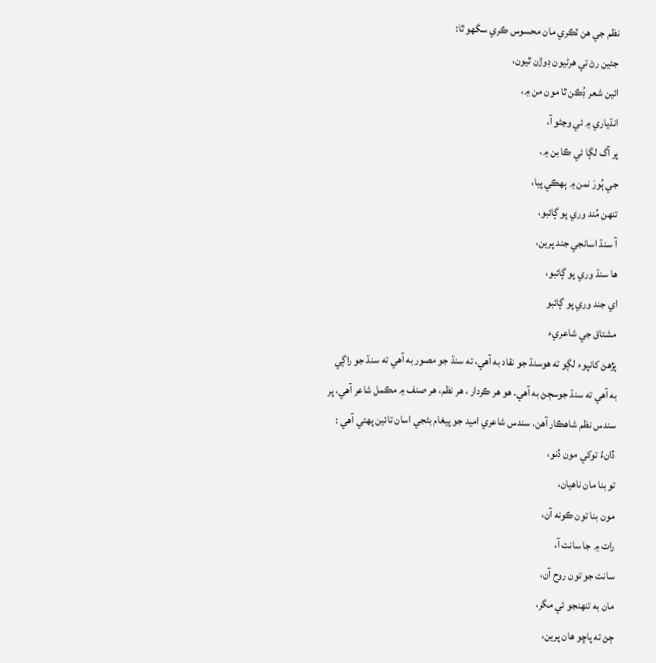نظم جي هن ٽڪري مان محسوس ڪري سگهو ٿا:
جئين رڻ تي هرڻيون ڊوڙن ٿيون،
ائين شعر ڊُڪن ٿا مون من ۾،
انڌياري ۾ ئي وڃڻو آ،
پر آگ لڳا ئي ڪا بن ۾،
جي ٻُورَ نمن ۾ ٻهڪي پيا،
تنهن مُند وري پو ڳائبو،
آ سنڌ اسانجي جند پرين،
ها سنڌ وري پو ڳائبو،
اي جند وري پو ڳائبو
مشتاق جي شاعريء
پڙهڻ کانپوء لڳو ته هوسنڌ جو نقاد به آهي، ته سنڌ جو مصور به آهي ته سنڌ جو راڳي
به آهي ته سنڌ جوسڄڻ به آهي. هو هر ڪردار ، هر نظم، هر صنف ۾ مڪمل شاعر آهي، پر
سندس نظم شاهڪار آهن. سندس شاعري اميد جو پيغام بڻجي اسان تائين پهتي آهي :
ڏانءُ توکي مون ڏنو،
تو بنا مان ناهيان،
مون بنا تون ڪونه آن،
رات ۾ جا سانت آ،
سانت جو تون روح آن،
مان به تنهنجو ئي مگر،
ڄڻ ته پاڇو هان پرين،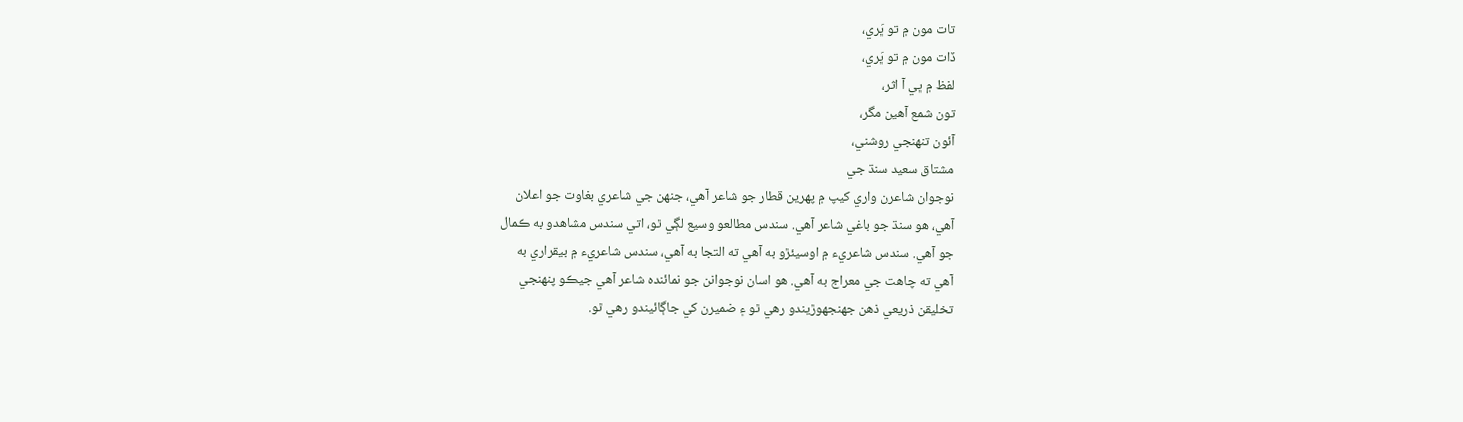تات مون ۾ تو ڀَري،
ڏات مون ۾ تو ڀَري،
لفظ ۾ ڀي آ اثر،
تون شمع آهين مگر،
آئون تنهنجي روشني،
مشتاق سعيد سنڌ جي
نوجوان شاعرن واري کيپ ۾ پهرين قطار جو شاعر آهي، جنهن جي شاعري بغاوت جو اعلان
آهي، هو سنڌ جو باغي شاعر آهي. سندس مطالعو وسيع لڳي ٿو، اتي سندس مشاهدو به ڪمال
جو آهي. سندس شاعريء ۾ اوسيئڙو به آهي ته التجا به آهي، سندس شاعريء ۾ بيقراري به
آهي ته چاهت جي معراج به آهي. هو اسان نوجوانن جو نمائنده شاعر آهي جيڪو پنهنجي
تخليقن ذريعي ذهن جهنجهوڙيندو رهي ٿو ۽ ضميرن کي جاڳائيندو رهي ٿو.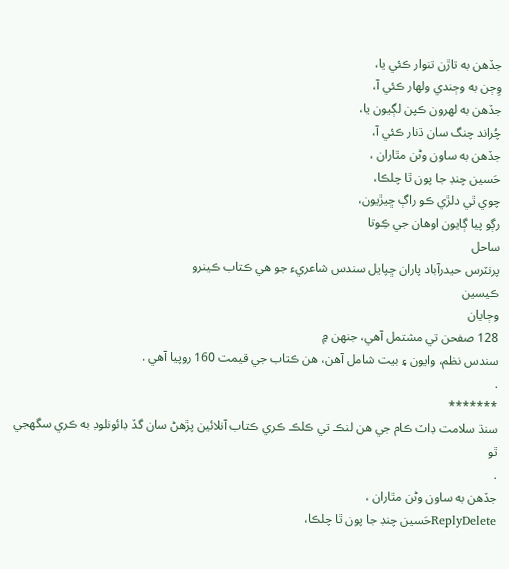جڏهن به تاڙن تنوار ڪئي يا،
وِڄن به وڄندي ولهار ڪئي آ،
جڏهن به لهرون ڪپن لڳيون يا،
چُراند چنگ سان ڌنار ڪئي آ،
جڏهن به ساون وڻن مٿاران ،
حَسين چنڊ جا پون ٿا چلڪا،
چوي ٿي دلڙي ڪو راڳ ڇيڙيون،
رڳو پيا ڳايون اوهان جي ڪِوتا
ساحل
پرنٽرس حيدرآباد پاران ڇپايل سندس شاعريء جو هي ڪتاب ڪينرو
ڪيسين
وڄايان
128 صفحن تي مشتمل آهي، جنهن ۾
سندس نظم، وايون ۽ بيت شامل آهن، هن ڪتاب جي قيمت 160 روپيا آهي .
.
*******
سنڌ سلامت ڊاٽ ڪام جي هن لنڪ تي ڪلڪ ڪري ڪتاب آنلائين پڙهڻ سان گڏ ڊائونلوڊ به ڪري سگهجي ٿو
.
جڏهن به ساون وڻن مٿاران ،
ReplyDeleteحَسين چنڊ جا پون ٿا چلڪا،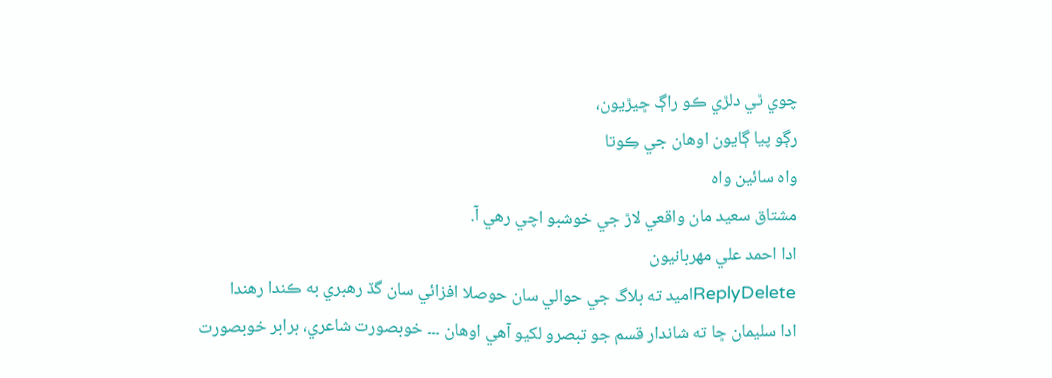چوي ٿي دلڙي ڪو راڳ ڇيڙيون،
رڳو پيا ڳايون اوهان جي ڪِوتا
واه سائين واه
مشتاق سعيد مان واقعي لاڙ جي خوشبو اچي رهي آ.
ادا احمد علي مهربانيون
ReplyDeleteاميد ته بلاگ جي حوالي سان حوصلا افزائي سان گڏ رهبري به ڪندا رهندا
ادا سليمان ڇا ته شاندار قسم جو تبصرو لکيو آهي اوهان ۔۔۔ خوبصورت شاعري، برابر خوبصورت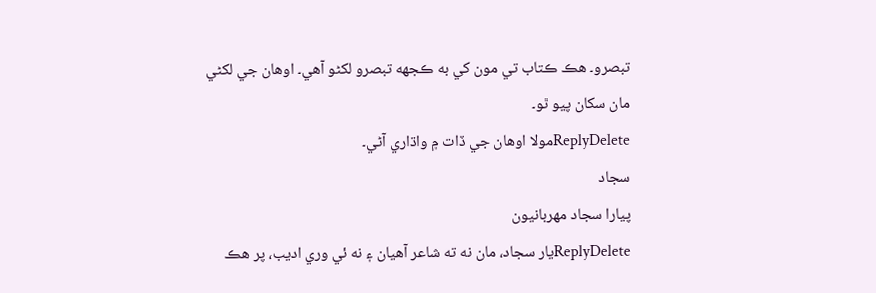تبصرو۔ هڪ ڪتاب تي مون کي به ڪجهه تبصرو لکڻو آهي۔ اوهان جي لکڻي مان سکان پيو ٿو۔
ReplyDeleteمولا اوهان جي ڏات ۾ واڌاري آڻي۔
سجاد
پيارا سجاد مهربانيون
ReplyDeleteيار سجاد، مان نه ته شاعر آهيان ۽ نه ئي وري اديب، پر هڪ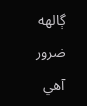ڳالهه ضرور آهي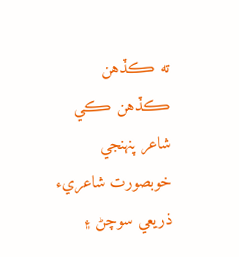ته ڪڏهن ڪڏهن ڪي شاعر پنهنجي خوبصورت شاعريء ذريعي سوچڻ ۽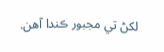لکڻ تي مجبور ڪندا آهن.